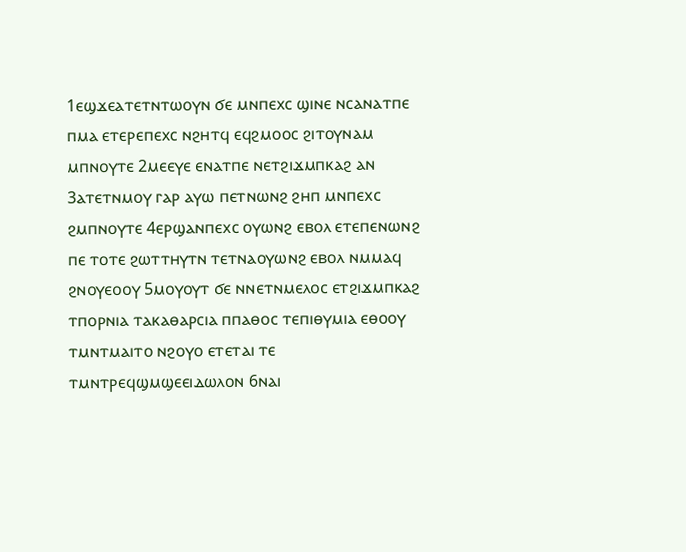1ⲉϣϫⲉⲁⲧⲉⲧⲛⲧⲱⲟⲩⲛ ϭⲉ ⲙⲛⲡⲉⲭⲥ ϣⲓⲛⲉ ⲛⲥⲁⲛⲁⲧⲡⲉ ⲡⲙⲁ ⲉⲧⲉⲣⲉⲡⲉⲭⲥ ⲛϩⲏⲧϥ ⲉϥϩⲙⲟⲟⲥ ϩⲓⲧⲟⲩⲛⲁⲙ ⲙⲡⲛⲟⲩⲧⲉ 2ⲙⲉⲉⲩⲉ ⲉⲛⲁⲧⲡⲉ ⲛⲉⲧϩⲓϫⲙⲡⲕⲁϩ ⲁⲛ 3ⲁⲧⲉⲧⲛⲙⲟⲩ ⲅⲁⲣ ⲁⲩⲱ ⲡⲉⲧⲛⲱⲛϩ ϩⲏⲡ ⲙⲛⲡⲉⲭⲥ ϩⲙⲡⲛⲟⲩⲧⲉ 4ⲉⲣϣⲁⲛⲡⲉⲭⲥ ⲟⲩⲱⲛϩ ⲉⲃⲟⲗ ⲉⲧⲉⲡⲉⲛⲱⲛϩ ⲡⲉ ⲧⲟⲧⲉ ϩⲱⲧⲧⲏⲩⲧⲛ ⲧⲉⲧⲛⲁⲟⲩⲱⲛϩ ⲉⲃⲟⲗ ⲛⲙⲙⲁϥ ϩⲛⲟⲩⲉⲟⲟⲩ 5ⲙⲟⲩⲟⲩⲧ ϭⲉ ⲛⲛⲉⲧⲛⲙⲉⲗⲟⲥ ⲉⲧϩⲓϫⲙⲡⲕⲁϩ ⲧⲡⲟⲣⲛⲓⲁ ⲧⲁⲕⲁⲑⲁⲣⲥⲓⲁ ⲡⲡⲁⲑⲟⲥ ⲧⲉⲡⲓⲑⲩⲙⲓⲁ ⲉⲑⲟⲟⲩ ⲧⲙⲛⲧⲙⲁⲓⲧⲟ ⲛϩⲟⲩⲟ ⲉⲧⲉⲧⲁⲓ ⲧⲉ ⲧⲙⲛⲧⲣⲉϥϣⲙϣⲉⲉⲓⲇⲱⲗⲟⲛ 6ⲛⲁⲓ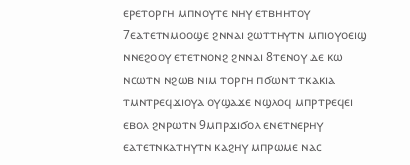ⲉⲣⲉⲧⲟⲣⲅⲏ ⲙⲡⲛⲟⲩⲧⲉ ⲛⲏⲩ ⲉⲧⲃⲏⲏⲧⲟⲩ 7ⲉⲁⲧⲉⲧⲛⲙⲟⲟϣⲉ ϩⲛⲛⲁⲓ ϩⲱⲧⲧⲏⲩⲧⲛ ⲙⲡⲓⲟⲩⲟⲉⲓϣ ⲛⲛⲉϩⲟⲟⲩ ⲉⲧⲉⲧⲛⲟⲛϩ ϩⲛⲛⲁⲓ 8ⲧⲉⲛⲟⲩ ⲇⲉ ⲕⲱ ⲛⲥⲱⲧⲛ ⲛϩⲱⲃ ⲛⲓⲙ ⲧⲟⲣⲅⲏ ⲡϭⲱⲛⲧ ⲧⲕⲁⲕⲓⲁ ⲧⲙⲛⲧⲣⲉϥϫⲓⲟⲩⲁ ⲟⲩϣⲁϫⲉ ⲛϣⲗⲟϥ ⲙⲡⲣⲧⲣⲉϥⲉⲓ ⲉⲃⲟⲗ ϩⲛⲣⲱⲧⲛ 9ⲙⲡⲣϫⲓϭⲟⲗ ⲉⲛⲉⲧⲛⲉⲣⲏⲩ ⲉⲁⲧⲉⲧⲛⲕⲁⲧⲏⲩⲧⲛ ⲕⲁϩⲏⲩ ⲙⲡⲣⲱⲙⲉ ⲛⲁⲥ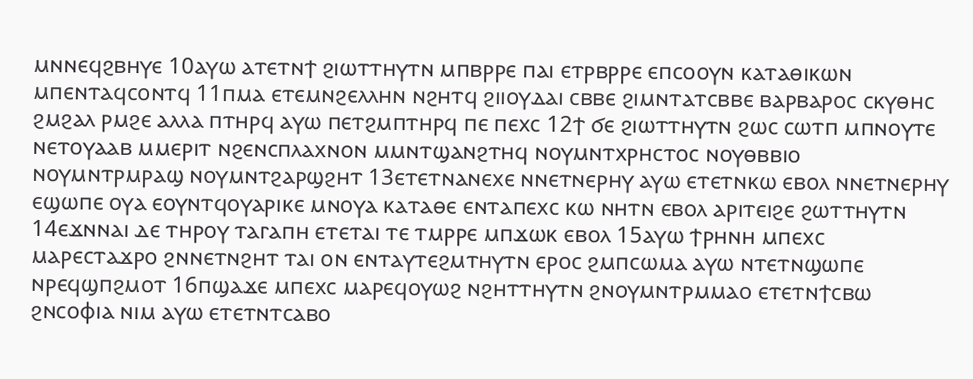ⲙⲛⲛⲉϥϩⲃⲏⲩⲉ 10ⲁⲩⲱ ⲁⲧⲉⲧⲛϯ ϩⲓⲱⲧⲧⲏⲩⲧⲛ ⲙⲡⲃⲣⲣⲉ ⲡⲁⲓ ⲉⲧⲣⲃⲣⲣⲉ ⲉⲡⲥⲟⲟⲩⲛ ⲕⲁⲧⲁⲑⲓⲕⲱⲛ ⲙⲡⲉⲛⲧⲁϥⲥⲟⲛⲧϥ 11ⲡⲙⲁ ⲉⲧⲉⲙⲛϩⲉⲗⲗⲏⲛ ⲛϩⲏⲧϥ ϩⲓⲓⲟⲩⲇⲁⲓ ⲥⲃⲃⲉ ϩⲓⲙⲛⲧⲁⲧⲥⲃⲃⲉ ⲃⲁⲣⲃⲁⲣⲟⲥ ⲥⲕⲩⲑⲏⲥ ϩⲙϩⲁⲗ ⲣⲙϩⲉ ⲁⲗⲗⲁ ⲡⲧⲏⲣϥ ⲁⲩⲱ ⲡⲉⲧϩⲙⲡⲧⲏⲣϥ ⲡⲉ ⲡⲉⲭⲥ 12ϯ ϭⲉ ϩⲓⲱⲧⲧⲏⲩⲧⲛ ϩⲱⲥ ⲥⲱⲧⲡ ⲙⲡⲛⲟⲩⲧⲉ ⲛⲉⲧⲟⲩⲁⲁⲃ ⲙⲙⲉⲣⲓⲧ ⲛϩⲉⲛⲥⲡⲗⲁⲭⲛⲟⲛ ⲙⲙⲛⲧϣⲁⲛϩⲧⲏϥ ⲛⲟⲩⲙⲛⲧⲭⲣⲏⲥⲧⲟⲥ ⲛⲟⲩⲑⲃⲃⲓⲟ ⲛⲟⲩⲙⲛⲧⲣⲙⲣⲁϣ ⲛⲟⲩⲙⲛⲧϩⲁⲣϣϩⲏⲧ 13ⲉⲧⲉⲧⲛⲁⲛⲉⲭⲉ ⲛⲛⲉⲧⲛⲉⲣⲏⲩ ⲁⲩⲱ ⲉⲧⲉⲧⲛⲕⲱ ⲉⲃⲟⲗ ⲛⲛⲉⲧⲛⲉⲣⲏⲩ ⲉϣⲱⲡⲉ ⲟⲩⲁ ⲉⲟⲩⲛⲧϥⲟⲩⲁⲣⲓⲕⲉ ⲙⲛⲟⲩⲁ ⲕⲁⲧⲁⲑⲉ ⲉⲛⲧⲁⲡⲉⲭⲥ ⲕⲱ ⲛⲏⲧⲛ ⲉⲃⲟⲗ ⲁⲣⲓⲧⲉⲓϩⲉ ϩⲱⲧⲧⲏⲩⲧⲛ 14ⲉϫⲛⲛⲁⲓ ⲇⲉ ⲧⲏⲣⲟⲩ ⲧⲁⲅⲁⲡⲏ ⲉⲧⲉⲧⲁⲓ ⲧⲉ ⲧⲙⲣⲣⲉ ⲙⲡϫⲱⲕ ⲉⲃⲟⲗ 15ⲁⲩⲱ ϯⲣⲏⲛⲏ ⲙⲡⲉⲭⲥ ⲙⲁⲣⲉⲥⲧⲁϫⲣⲟ ϩⲛⲛⲉⲧⲛϩⲏⲧ ⲧⲁⲓ ⲟⲛ ⲉⲛⲧⲁⲩⲧⲉϩⲙⲧⲏⲩⲧⲛ ⲉⲣⲟⲥ ϩⲙⲡⲥⲱⲙⲁ ⲁⲩⲱ ⲛⲧⲉⲧⲛϣⲱⲡⲉ ⲛⲣⲉϥϣⲡϩⲙⲟⲧ 16ⲡϣⲁϫⲉ ⲙⲡⲉⲭⲥ ⲙⲁⲣⲉϥⲟⲩⲱϩ ⲛϩⲏⲧⲧⲏⲩⲧⲛ ϩⲛⲟⲩⲙⲛⲧⲣⲙⲙⲁⲟ ⲉⲧⲉⲧⲛϯⲥⲃⲱ ϩⲛⲥⲟⲫⲓⲁ ⲛⲓⲙ ⲁⲩⲱ ⲉⲧⲉⲧⲛⲧⲥⲁⲃⲟ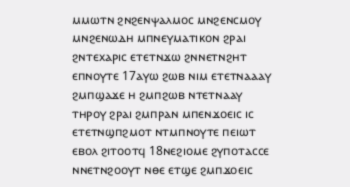ⲙⲙⲱⲧⲛ ϩⲛϩⲉⲛⲯⲁⲗⲙⲟⲥ ⲙⲛϩⲉⲛⲥⲙⲟⲩ ⲙⲛϩⲉⲛⲱⲇⲏ ⲙⲡⲛⲉⲩⲙⲁⲧⲓⲕⲟⲛ ϩⲣⲁⲓ ϩⲛⲧⲉⲭⲁⲣⲓⲥ ⲉⲧⲉⲧⲛϫⲱ ϩⲛⲛⲉⲧⲛϩⲏⲧ ⲉⲡⲛⲟⲩⲧⲉ 17ⲁⲩⲱ ϩⲱⲃ ⲛⲓⲙ ⲉⲧⲉⲧⲛⲁⲁⲁⲩ ϩⲙⲡϣⲁϫⲉ ⲏ ϩⲙⲡϩⲱⲃ ⲛⲧⲉⲧⲛⲁⲁⲩ ⲧⲏⲣⲟⲩ ϩⲣⲁⲓ ϩⲙⲡⲣⲁⲛ ⲙⲡⲉⲛϫⲟⲉⲓⲥ ⲓⲥ ⲉⲧⲉⲧⲛϣⲡϩⲙⲟⲧ ⲛⲧⲙⲡⲛⲟⲩⲧⲉ ⲡⲉⲓⲱⲧ ⲉⲃⲟⲗ ϩⲓⲧⲟⲟⲧϥ 18ⲛⲉϩⲓⲟⲙⲉ ϩⲩⲡⲟⲧⲁⲥⲥⲉ ⲛⲛⲉⲧⲛϩⲟⲟⲩⲧ ⲛⲑⲉ ⲉⲧϣⲉ ϩⲙⲡϫⲟⲉⲓⲥ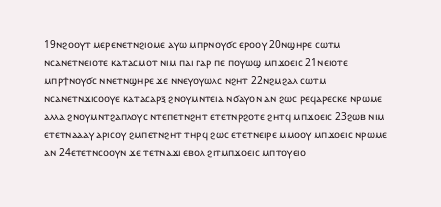19ⲛϩⲟⲟⲩⲧ ⲙⲉⲣⲉⲛⲉⲧⲛϩⲓⲟⲙⲉ ⲁⲩⲱ ⲙⲡⲣⲛⲟⲩϭⲥ ⲉⲣⲟⲟⲩ 20ⲛϣⲏⲣⲉ ⲥⲱⲧⲙ ⲛⲥⲁⲛⲉⲧⲛⲉⲓⲟⲧⲉ ⲕⲁⲧⲁⲥⲙⲟⲧ ⲛⲓⲙ ⲡⲁⲓ ⲅⲁⲣ ⲡⲉ ⲡⲟⲩⲱϣ ⲙⲡϫⲟⲉⲓⲥ 21ⲛⲉⲓⲟⲧⲉ ⲙⲡⲣϯⲛⲟⲩϭⲥ ⲛⲛⲉⲧⲛϣⲏⲣⲉ ϫⲉ ⲛⲛⲉⲩⲟⲩⲱⲗⲥ ⲛϩⲏⲧ 22ⲛϩⲙϩⲁⲗ ⲥⲱⲧⲙ ⲛⲥⲁⲛⲉⲧⲛϫⲓⲥⲟⲟⲩⲉ ⲕⲁⲧⲁⲥⲁⲣⲝ ϩⲛⲟⲩⲙⲛⲧⲉⲓⲁ ⲛϭⲁⲩⲟⲛ ⲁⲛ ϩⲱⲥ ⲣⲉϥⲁⲣⲉⲥⲕⲉ ⲛⲣⲱⲙⲉ ⲁⲗⲗⲁ ϩⲛⲟⲩⲙⲛⲧϩⲁⲡⲗⲟⲩⲥ ⲛⲧⲉⲡⲉⲧⲛϩⲏⲧ ⲉⲧⲉⲧⲛⲣϩⲟⲧⲉ ϩⲏⲧϥ ⲙⲡϫⲟⲉⲓⲥ 23ϩⲱⲃ ⲛⲓⲙ ⲉⲧⲉⲧⲛⲁⲁⲁⲩ ⲁⲣⲓⲥⲟⲩ ϩⲙⲡⲉⲧⲛϩⲏⲧ ⲧⲏⲣϥ ϩⲱⲥ ⲉⲧⲉⲧⲛⲉⲓⲣⲉ ⲙⲙⲟⲟⲩ ⲙⲡϫⲟⲉⲓⲥ ⲛⲣⲱⲙⲉ ⲁⲛ 24ⲉⲧⲉⲧⲛⲥⲟⲟⲩⲛ ϫⲉ ⲧⲉⲧⲛⲁϫⲓ ⲉⲃⲟⲗ ϩⲓⲧⲙⲡϫⲟⲉⲓⲥ ⲙⲡⲧⲟⲩⲉⲓⲟ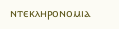ⲛⲧⲉⲕⲗⲏⲣⲟⲛⲟⲙⲓⲁ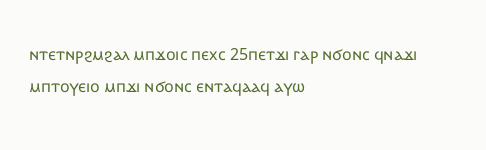ⲛⲧⲉⲧⲛⲣϩⲙϩⲁⲗ ⲙⲡϫⲟⲓⲥ ⲡⲉⲭⲥ 25ⲡⲉⲧϫⲓ ⲅⲁⲣ ⲛϭⲟⲛⲥ ϥⲛⲁϫⲓ ⲙⲡⲧⲟⲩⲉⲓⲟ ⲙⲡϫⲓ ⲛϭⲟⲛⲥ ⲉⲛⲧⲁϥⲁⲁϥ ⲁⲩⲱ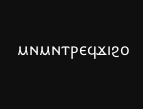ⲙⲛⲙⲛⲧⲣⲉϥϫⲓϩⲟ